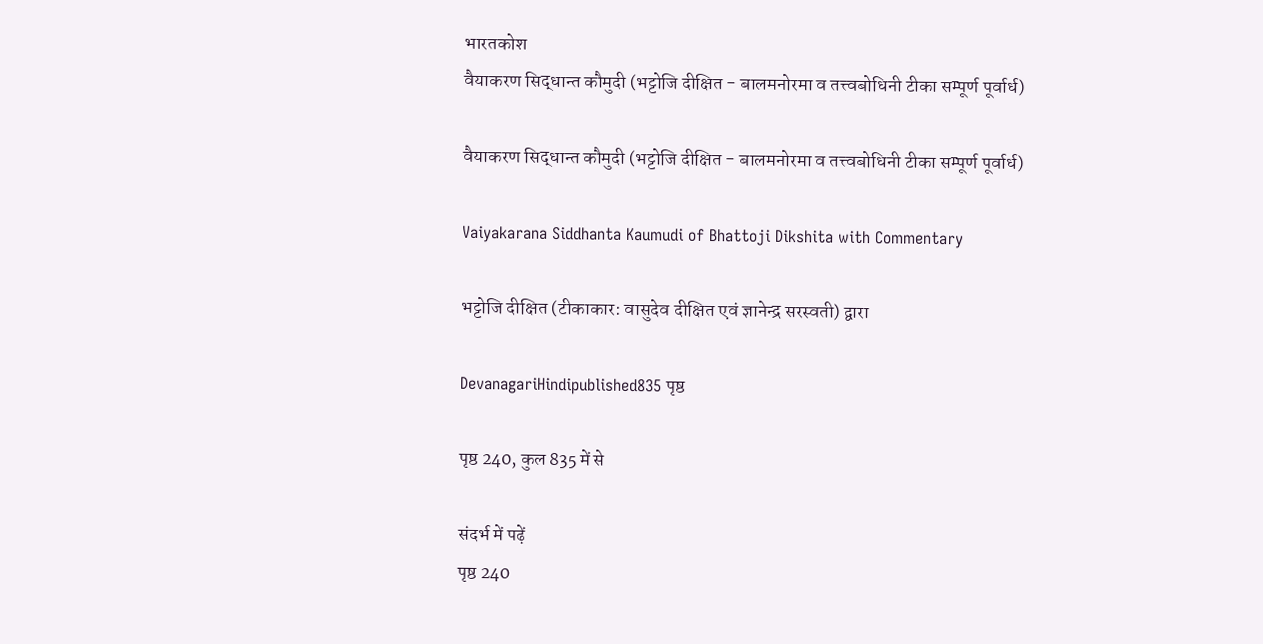भारतकोश
वैयाकरण सिद्धान्त कौमुदी (भट्टोजि दीक्षित - बालमनोरमा व तत्त्वबोधिनी टीका सम्पूर्ण पूर्वार्ध)

वैयाकरण सिद्धान्त कौमुदी (भट्टोजि दीक्षित - बालमनोरमा व तत्त्वबोधिनी टीका सम्पूर्ण पूर्वार्ध)

Vaiyakarana Siddhanta Kaumudi of Bhattoji Dikshita with Commentary

भट्टोजि दीक्षित (टीकाकार: वासुदेव दीक्षित एवं ज्ञानेन्द्र सरस्वती) द्वारा

DevanagariHindipublished835 पृष्ठ

पृष्ठ 240, कुल 835 में से

संदर्भ में पढ़ें
पृष्ठ 240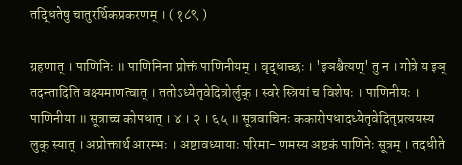तद्धितेषु चातुरर्थिकप्रकरणम् । ( १८९ )

ग्रहणात् । पाणिनिः ॥ पाणिनिना प्रोक्तं पाणिनीयम् । वृद्धाच्छः । 'इञश्चैत्यण्' तु न । गोत्रे य इञ् तदन्तादिति वक्ष्यमाणत्वात् । ततोऽध्येतृवेदित्रोर्लुक् । स्वरे स्त्रियां च विशेषः । पाणिनीयः । पाणिनीया ॥ सूत्राच्च कोपधात् । ४ । २ । ६५ ॥ सूत्रवाचिनः ककारोपधादध्येतृवेदितृप्रत्ययस्य लुक् स्यात् । अप्रोक्तार्थ आरम्भः । अष्टावध्यायाः परिमा- णमस्य अष्टकं पाणिनेः सूत्रम् । तदधीते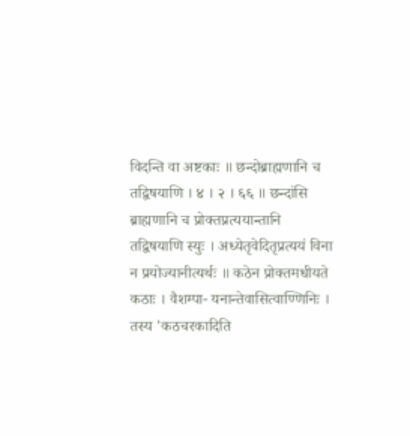विदन्ति वा अष्टकाः ॥ छन्दोब्राह्मणानि च तद्विषयाणि । ४ । २ । ६६ ॥ छन्दांसि ब्राह्मणानि च प्रोक्तप्रत्ययान्तानि तद्विषयाणि स्युः । अध्येतृवेदितृप्रत्ययं विना न प्रयोज्यानीत्यर्थः ॥ कठेन प्रोक्तमधीयते कठाः । वैशम्पा- यनान्तेवासित्वाण्णिनिः । तस्य 'कठचरकादिति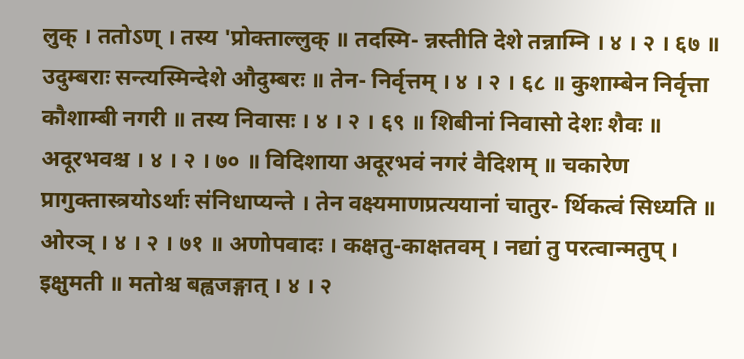लुक् । ततोऽण् । तस्य 'प्रोक्ताल्लुक् ॥ तदस्मि- न्नस्तीति देशे तन्नाम्नि । ४ । २ । ६७ ॥ उदुम्बराः सन्त्यस्मिन्देशे औदुम्बरः ॥ तेन- निर्वृत्तम् । ४ । २ । ६८ ॥ कुशाम्बेन निर्वृत्ता कौशाम्बी नगरी ॥ तस्य निवासः । ४ । २ । ६९ ॥ शिबीनां निवासो देशः शैवः ॥ अदूरभवश्च । ४ । २ । ७० ॥ विदिशाया अदूरभवं नगरं वैदिशम् ॥ चकारेण प्रागुक्तास्त्रयोऽर्थाः संनिधाप्यन्ते । तेन वक्ष्यमाणप्रत्ययानां चातुर- र्थिकत्वं सिध्यति ॥ ओरञ् । ४ । २ । ७१ ॥ अणोपवादः । कक्षतु-काक्षतवम् । नद्यां तु परत्वान्मतुप् । इक्षुमती ॥ मतोश्च बह्वजङ्गात् । ४ । २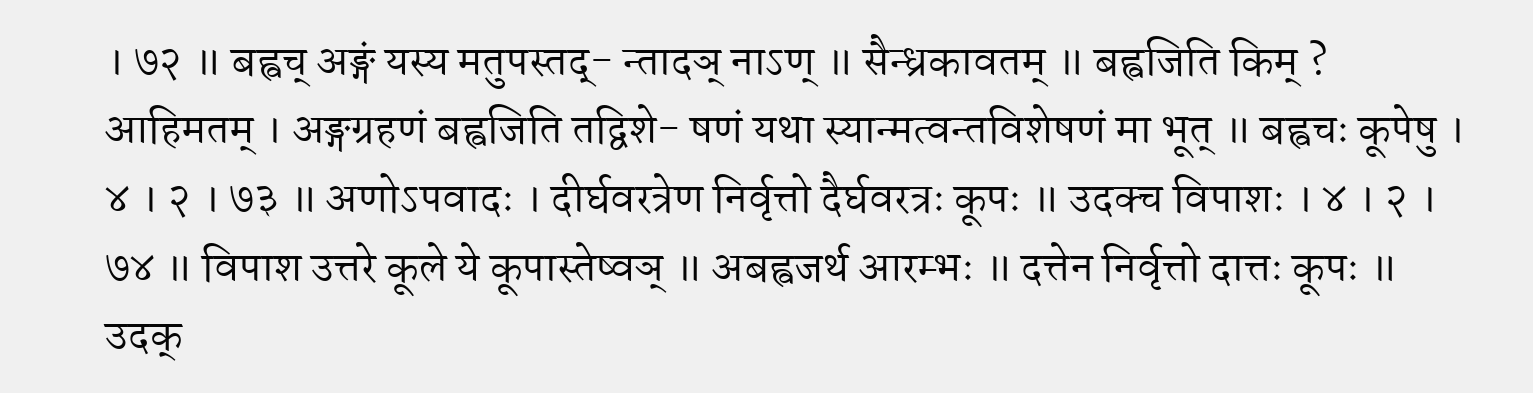। ७२ ॥ बह्वच् अङ्गं यस्य मतुपस्तद्- न्तादञ् नाऽण् ॥ सैन्ध्रकावतम् ॥ बह्वजिति किम् ? आहिमतम् । अङ्गग्रहणं बह्वजिति तद्विशे- षणं यथा स्यान्मत्वन्तविशेषणं मा भूत् ॥ बह्वचः कूपेषु । ४ । २ । ७३ ॥ अणोऽपवादः । दीर्घवरत्रेण निर्वृत्तो दैर्घवरत्रः कूपः ॥ उदक्च विपाशः । ४ । २ । ७४ ॥ विपाश उत्तरे कूले ये कूपास्तेष्वञ् ॥ अबह्वजर्थ आरम्भः ॥ दत्तेन निर्वृत्तो दात्तः कूपः ॥ उदक्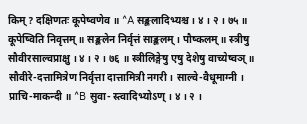किम् ? दक्षिणतः कूपेष्वणेव ॥ ^A सङ्कलादिभ्यश्च । ४ । २ । ७५ ॥ कूपेष्विति निवृत्तम् ॥ सङ्कलेन निर्वृत्तं साङ्कलम् । पौष्कलम् ॥ स्त्रीषु सौवीरसाल्वप्राक्षु । ४ । २ । ७६ ॥ स्त्रीलिङ्गेषु एषु देशेषु वाच्येष्वञ् ॥ सौवीरे-दत्तामित्रेण निर्वृत्ता दात्तामित्री नगरी । साल्वे-वैधूमाग्नी । प्राचि-माकन्दी ॥ ^B सुवा- स्त्वादिभ्योऽण् । ४ । २ ।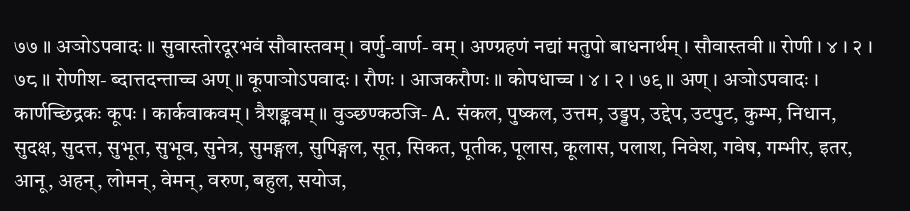७७ ॥ अञोऽपवादः ॥ सुवास्तोरदूरभवं सौवास्तवम् । वर्णु-वार्ण- वम् । अण्ग्रहणं नद्यां मतुपो बाधनार्थम् । सौवास्तवी ॥ रोणी । ४ । २ । ७८ ॥ रोणीश- ब्दात्तदन्ताच्च अण् ॥ कूपाञोऽपवादः । रौणः । आजकरौणः ॥ कोपधाच्च । ४ । २ । ७९ ॥ अण् । अञोऽपवादः । कार्णच्छिद्रकः कूपः । कार्कवाकवम् । त्रैशङ्कवम् ॥ वुञ्छण्कठजि- A. संकल, पुष्कल, उत्तम, उड्डप, उद्देप, उटपुट, कुम्भ, निधान, सुदक्ष, सुदत्त, सुभूत, सुभूव, सुनेत्र, सुमङ्गल, सुपिङ्गल, सूत, सिकत, पूतीक, पूलास, कूलास, पलाश, निवेश, गवेष, गम्भीर, इतर, आनू, अहन्, लोमन्, वेमन्, वरुण, बहुल, सयोज,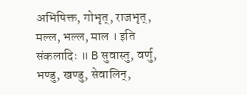अभिषिक्त, गोभृत्, राजभृत्, मल्ल, भल्ल, माल । इति संकलादिः ॥ B सुवास्तु, वर्णु, भण्डु, खण्डु, सेवालिन्,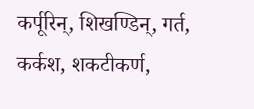कर्पूरिन्, शिखण्डिन्, गर्त, कर्कश, शकटीकर्ण,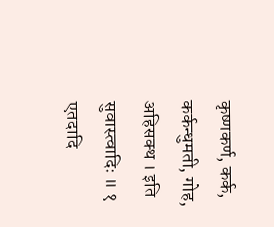कृष्णकर्ण, कर्क, कर्कन्धुमती, गोह, अहिसक्थ । इति सुवास्त्वादिः ॥ १ एतदादि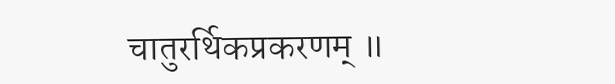चातुरर्थिकप्रकरणम् ॥